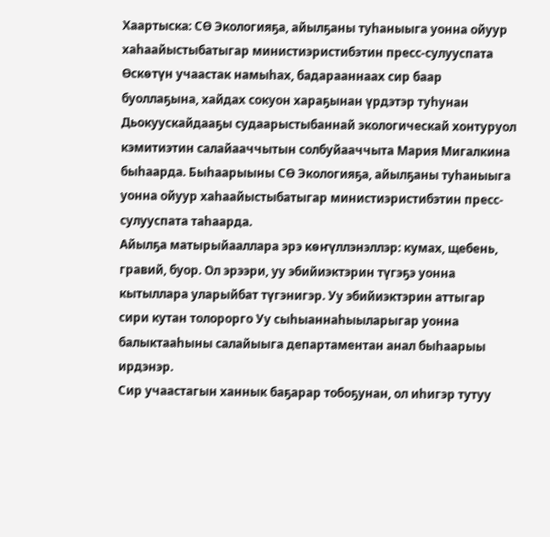Хаартыска: СӨ Экологияҕа, айылҕаны туһаныыга уонна ойуур хаһаайыстыбатыгар министиэристибэтин пресс-сулууспата
Өскөтүн учаастак намыһах, бадарааннаах сир баар буоллаҕына, хайдах сокуон хараҕынан үрдэтэр туһунан Дьокуускайдааҕы судаарыстыбаннай экологическай хонтуруол кэмитиэтин салайааччытын солбуйааччыта Мария Мигалкина быһаарда. Быһаарыыны СӨ Экологияҕа, айылҕаны туһаныыга уонна ойуур хаһаайыстыбатыгар министиэристибэтин пресс-сулууспата таһаарда.
Айылҕа матырыйааллара эрэ көҥүллэнэллэр: кумах, щебень, гравий, буор. Ол эрээри, уу эбийиэктэрин түгэҕэ уонна кытыллара уларыйбат түгэнигэр. Уу эбийиэктэрин аттыгар сири кутан толорорго Уу сыһыаннаһыыларыгар уонна балыктааһыны салайыыга департаментан анал быһаарыы ирдэнэр.
Сир учаастагын ханнык баҕарар тобоҕунан, ол иһигэр тутуу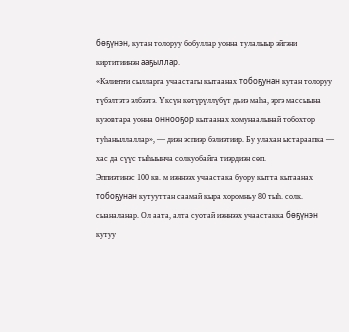бөҕүнэн, кутан толоруу бобуллар уонна тулалыыр эйгэни киртитиинэн ааҕыллар.
«Кэлиҥҥи сылларга учаастагы кытаанах тобоҕунан кутан толоруу түбэлтэтэ элбээтэ. Үксүн көтүрүллүбүт дьиэ маһа, эргэ массыына кузовтара уонна оннооҕор кытаанах хомунаалынай тобохтор туһаныллаллар», — диэн эспиэр бэлиэтиир. Бу улахан ыстараапка — хас да сүүс тыһыынча солкуобайга тиэрдиэн сөп.
Эппиэтинэс 100 кв. м иэннээх учаастака буору кытта кытаанах тобоҕунан кутууттан саамай кыра хоромньу 80 тыһ. солк. сыаналанар. Ол аата, алта суотай иэннээх учаастакка бөҕүнэн кутуу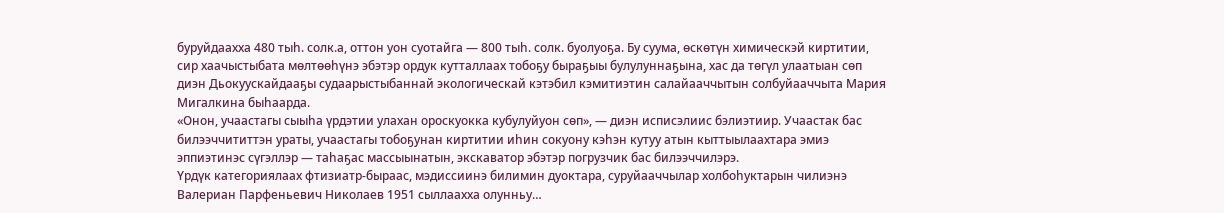буруйдаахха 480 тыһ. солк.а, оттон уон суотайга — 800 тыһ. солк. буолуоҕа. Бу суума, өскөтүн химическэй киртитии, сир хаачыстыбата мөлтөөһүнэ эбэтэр ордук кутталлаах тобоҕу быраҕыы булулуннаҕына, хас да төгүл улаатыан сөп диэн Дьокуускайдааҕы судаарыстыбаннай экологическай кэтэбил кэмитиэтин салайааччытын солбуйааччыта Мария Мигалкина быһаарда.
«Онон, учаастагы сыыһа үрдэтии улахан ороскуокка кубулуйуон сөп», — диэн исписэлиис бэлиэтиир. Учаастак бас билээччититтэн ураты, учаастагы тобоҕунан киртитии иһин сокуону кэһэн кутуу атын кыттыылаахтара эмиэ эппиэтинэс сүгэллэр — таһаҕас массыынатын, экскаватор эбэтэр погрузчик бас билээччилэрэ.
Үрдүк категориялаах фтизиатр-быраас, мэдиссиинэ билимин дуоктара, суруйааччылар холбоһуктарын чилиэнэ Валериан Парфеньевич Николаев 1951 сыллаахха олунньу…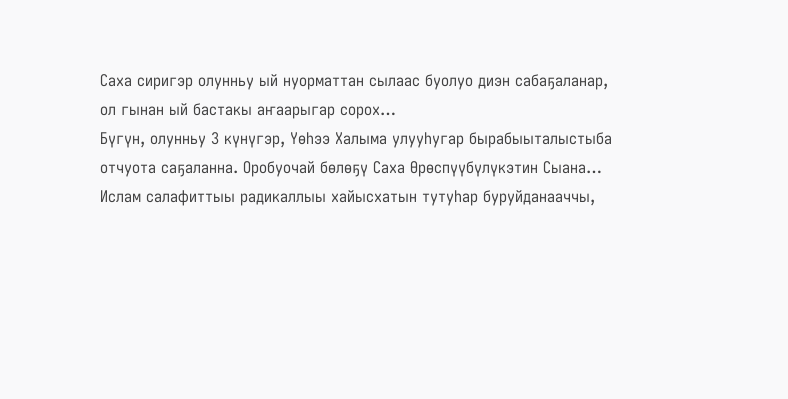Саха сиригэр олунньу ый нуорматтан сылаас буолуо диэн сабаҕаланар, ол гынан ый бастакы аҥаарыгар сорох…
Бүгүн, олунньу 3 күнүгэр, Үөһээ Халыма улууһугар бырабыыталыстыба отчуота саҕаланна. Оробуочай бөлөҕү Саха Өрөспүүбүлүкэтин Сыана…
Ислам салафиттыы радикаллыы хайысхатын тутуһар буруйданааччы,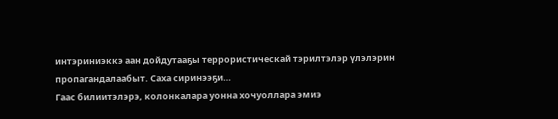интэриниэккэ аан дойдутааҕы террористическай тэрилтэлэр үлэлэрин пропагандалаабыт. Саха сиринээҕи…
Гаас билиитэлэрэ, колонкалара уонна хочуоллара эмиэ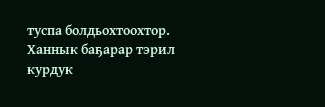туспа болдьохтоохтор. Ханнык баҕарар тэрил курдук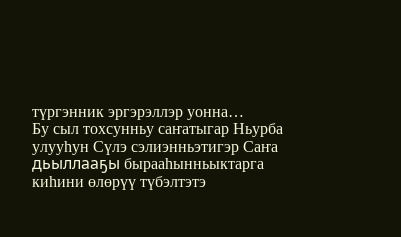түргэнник эргэрэллэр уонна…
Бу сыл тохсунньу саҥатыгар Ньурба улууһун Сүлэ сэлиэнньэтигэр Саҥа дьыллааҕы бырааһынньыктарга киһини өлөрүү түбэлтэтэ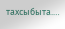тахсыбыта.…